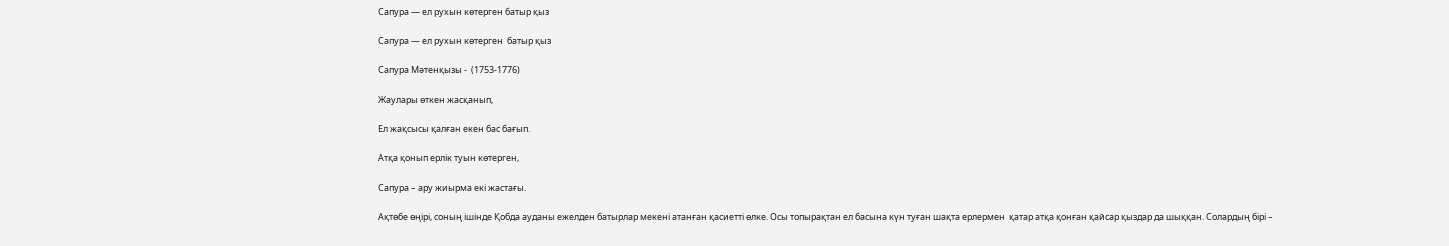Сапура — ел рухын көтерген батыр қыз

Сапура — ел рухын көтерген  батыр қыз

Сапура Мәтенқызы -  (1753-1776)

Жаулары өткен жасқанып,

Ел жақсысы қалған екен бас бағып.

Атқа қонып ерлік туын көтерген,

Сапура – ару жиырма екі жастағы.

Ақтөбе өңірі, соның ішінде Қобда ауданы ежелден батырлар мекені атанған қасиетті өлке. Осы топырақтан ел басына күн туған шақта ерлермен  қатар атқа қонған қайсар қыздар да шыққан. Солардың бірі –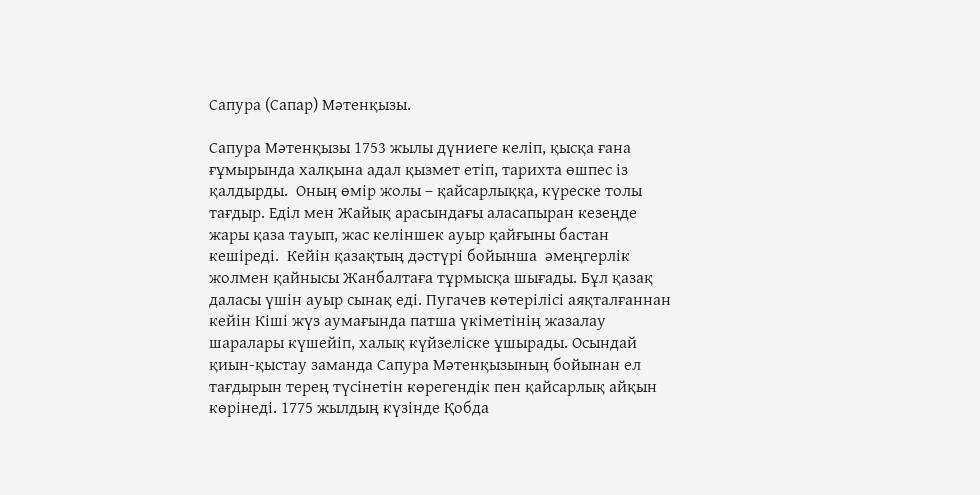Сапура (Сапар) Мәтенқызы.

Сапура Мәтенқызы 1753 жылы дүниеге келіп, қысқа ғана ғұмырында халқына адал қызмет етіп, тарихта өшпес із қалдырды.  Оның өмір жолы – қайсарлыққа, күреске толы тағдыр. Еділ мен Жайық арасындағы аласапыран кезеңде жары қаза тауып, жас келіншек ауыр қайғыны бастан кешіреді.  Кейін қазақтың дәстүрі бойынша  әмеңгерлік жолмен қайнысы Жанбалтаға тұрмысқа шығады. Бұл қазақ  даласы үшін ауыр сынақ еді. Пугачев көтерілісі аяқталғаннан кейін Кіші жүз аумағында патша үкіметінің жазалау шаралары күшейіп, халық күйзеліске ұшырады. Осындай қиын-қыстау заманда Сапура Мәтенқызының бойынан ел тағдырын терең түсінетін көрегендік пен қайсарлық айқын көрінеді. 1775 жылдың күзінде Қобда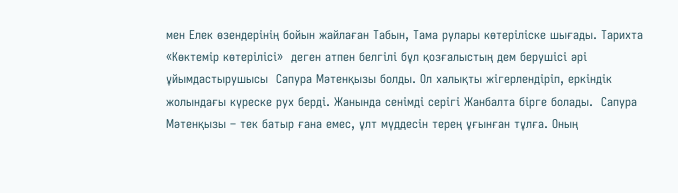мен Елек өзендерінің бойын жайлаған Табын, Тама рулары көтеріліске шығады. Тарихта  «Көктемір көтерілісі»  деген атпен белгілі бұл қозғалыстың дем берушісі әрі ұйымдастырушысы  Сапура Мәтенқызы болды. Ол халықты жігерлендіріп, еркіндік жолындағы күреске рух берді. Жанында сенімді серігі Жанбалта бірге болады.  Сапура Мәтенқызы – тек батыр ғана емес, ұлт мүддесін терең ұғынған тұлға. Оның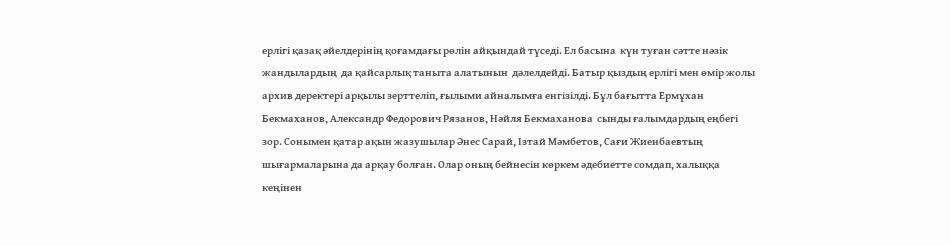ерлігі қазақ әйелдерінің қоғамдағы рөлін айқындай түседі. Ел басына  күн туған сәтте нәзік жандылардың  да қайсарлық таныта алатынын  дәлелдейді. Батыр қыздың ерлігі мен өмір жолы архив деректері арқылы зерттеліп, ғылыми айналымға енгізілді. Бұл бағытта Ермұхан Бекмаханов, Александр Федорович Рязанов, Нәйля Бекмаханова  сынды ғалымдардың еңбегі зор. Сонымен қатар ақын жазушылар Әнес Сарай, Ізтай Мәмбетов, Сағи Жиенбаевтың шығармаларына да арқау болған. Олар оның бейнесін көркем әдебиетте сомдап, халыққа кеңінен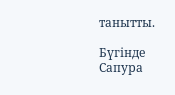танытты.

Бүгінде Сапура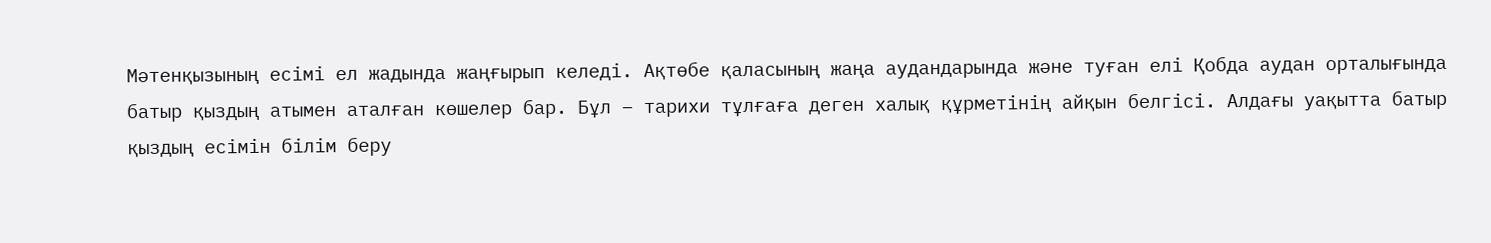Мәтенқызының есімі ел жадында жаңғырып келеді. Ақтөбе қаласының жаңа аудандарында және туған елі Қобда аудан орталығында  батыр қыздың атымен аталған көшелер бар. Бұл – тарихи тұлғаға деген халық құрметінің айқын белгісі. Алдағы уақытта батыр қыздың есімін білім беру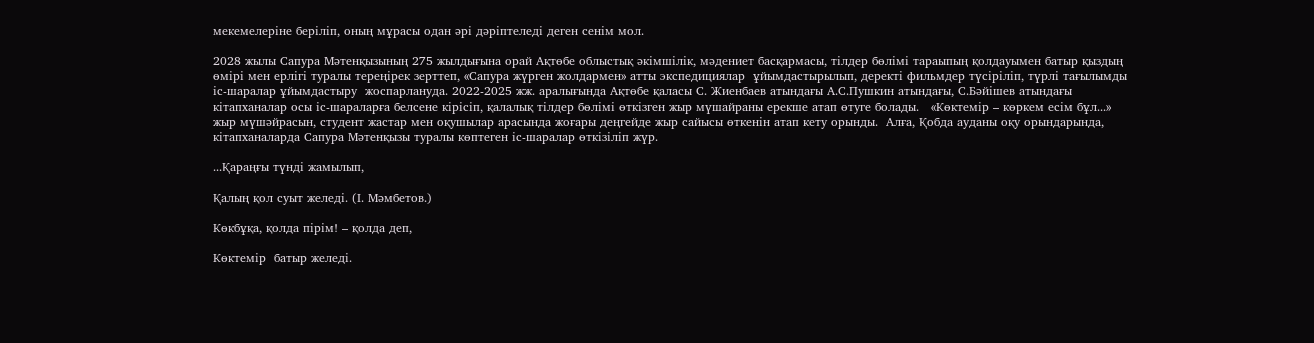мекемелеріне беріліп, оның мұрасы одан әрі дәріптеледі деген сенім мол.

2028 жылы Сапура Мәтенқызының 275 жылдығына орай Ақтөбе облыстық әкімшілік, мәдениет басқармасы, тілдер бөлімі тараыпың қолдауымен батыр қыздың өмірі мен ерлігі туралы тереңірек зерттеп, «Сапура жүрген жолдармен» атты экспедициялар  ұйымдастырылып, деректі фильмдер түсіріліп, түрлі тағылымды іс-шаралар ұйымдастыру  жоспарлануда. 2022-2025 жж. аралығында Ақтөбе қаласы С. Жиенбаев атындағы А.С.Пушкин атындағы, С.Бәйішев атындағы кітапханалар осы іс-шараларға белсене кірісіп, қалалық тілдер бөлімі өткізген жыр мүшайраны ерекше атап өтуге болады.   «Көктемір – көркем есім бұл...» жыр мүшәйрасын, студент жастар мен оқушылар арасында жоғары деңгейде жыр сайысы өткенін атап кету орынды.  Алға, Қобда ауданы оқу орындарында, кітапханаларда Сапура Мәтенқызы туралы көптеген іс-шаралар өткізіліп жүр.

...Қараңғы түнді жамылып,

Қалың қол суыт желеді. (І. Мәмбетов.)

Көкбұқа, қолда пірім! – қолда деп,

Көктемір  батыр желеді.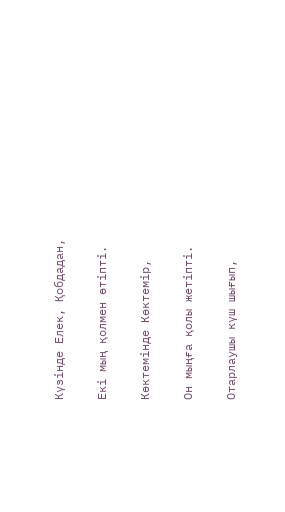Күзінде Елек, Қобдадан,

Екі мың қолмен өтіпті.

Көктемінде Көктемір,

Он мыңға қолы жетіпті.

Отарлаушы күш шығып,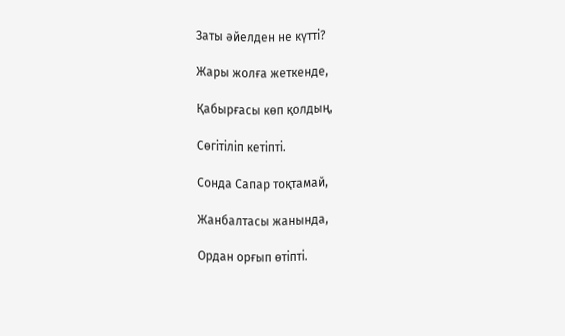Заты әйелден не күтті?

Жары жолға жеткенде,

Қабырғасы көп қолдың,

Сөгітіліп кетіпті.

Сонда Сапар тоқтамай,

Жанбалтасы жанында,

Ордан орғып өтіпті.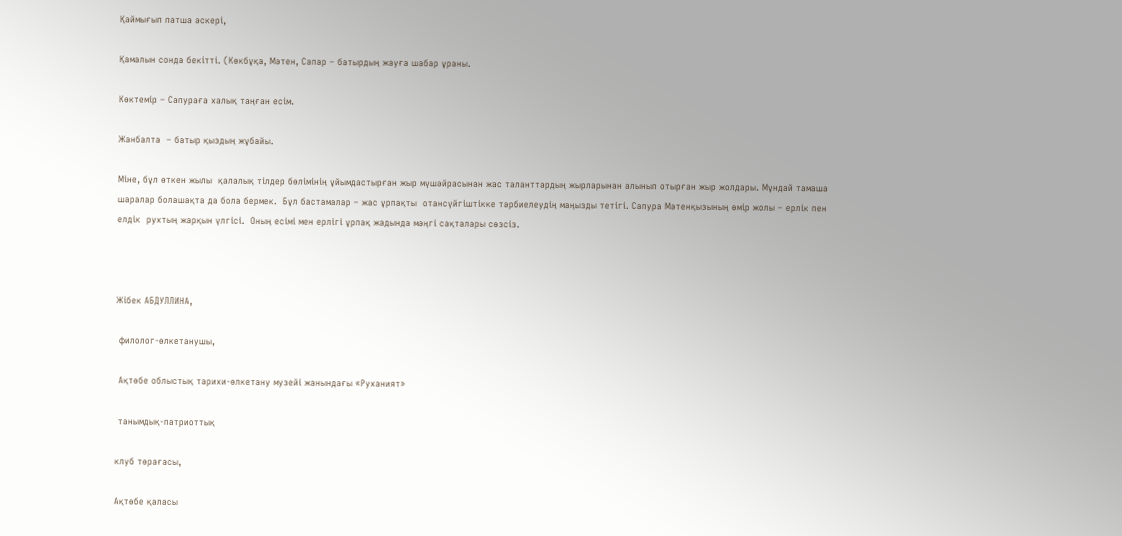Қаймығып патша әскері,

Қамалын сонда бекітті. (Көкбұқа, Мәтен, Сапар – батырдың жауға шабар ұраны.

Көктемір – Сапураға халық таңған есім.

Жанбалта  – батыр қыздың жұбайы.

Міне, бұл өткен жылы  қалалық тілдер бөлімінің ұйымдастырған жыр мүшәйрасынан жас таланттардың жырларынан алынып отырған жыр жолдары. Мұндай тамаша шаралар болашақта да бола бермек.  Бұл бастамалар – жас ұрпақты  отансүйгіштікке тәрбиелеудің маңызды тетігі. Сапура Мәтенқызының өмір жолы – ерлік пен елдік  рухтың жарқын үлгісі.  Оның есімі мен ерлігі ұрпақ жадында мәңгі сақталары сөзсіз.



Жібек АБДУЛЛИНА,

 филолог-өлкетанушы,

 Ақтөбе облыстық тарихи-өлкетану музейі жанындағы «Руханият»

 танымдық-патриоттық

клуб төрағасы,

Ақтөбе қаласы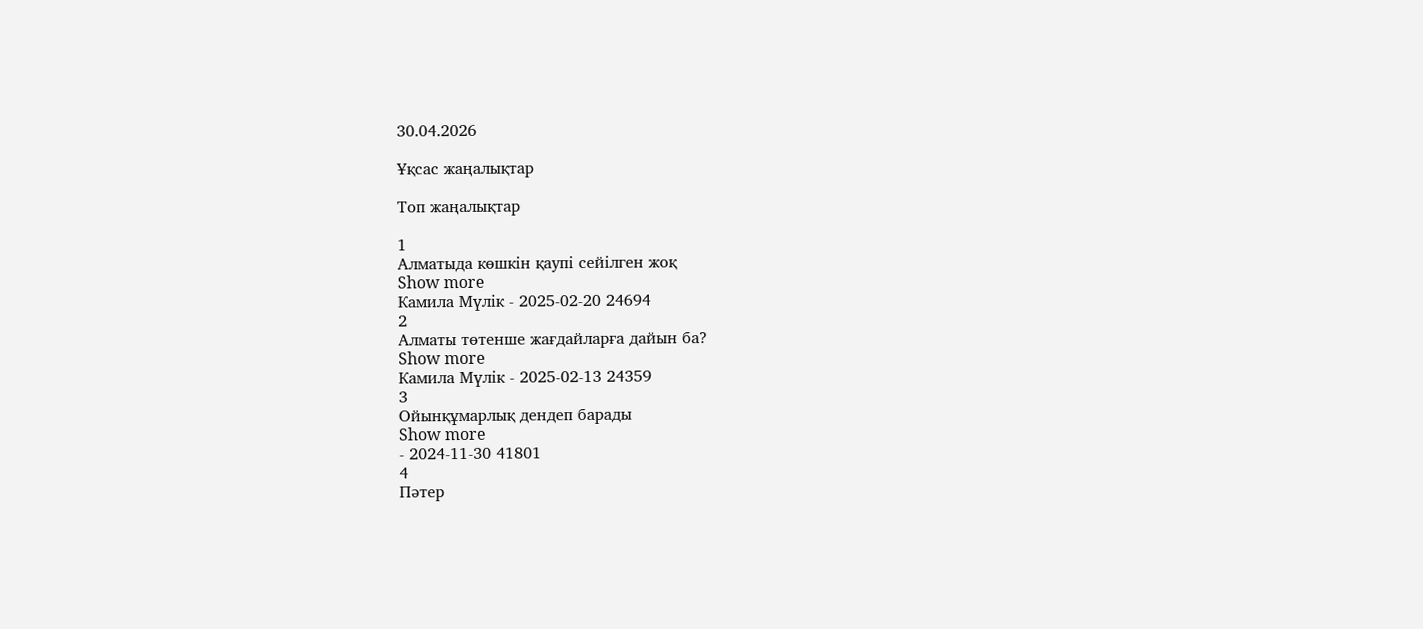30.04.2026

Ұқсас жаңалықтар

Топ жаңалықтар

1
Алматыда көшкін қаупі сейілген жоқ
Show more
Камила Мүлік - 2025-02-20 24694
2
Алматы төтенше жағдайларға дайын ба?
Show more
Камила Мүлік - 2025-02-13 24359
3
Ойынқұмарлық дендеп барады
Show more
- 2024-11-30 41801
4
Пәтер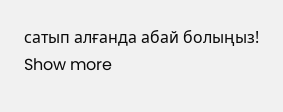сатып алғанда абай болыңыз!
Show more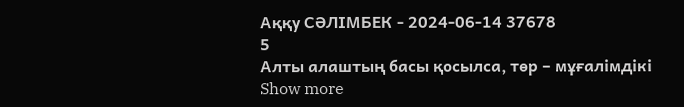Аққу СӘЛІМБЕК - 2024-06-14 37678
5
Алты алаштың басы қосылса, төр – мұғалімдікі
Show more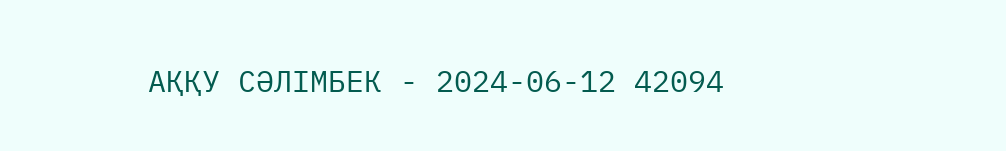АҚҚУ СӘЛІМБЕК - 2024-06-12 42094